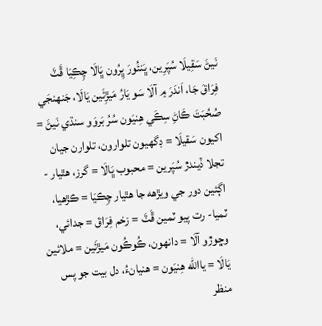نَيڻَ سَقِيلَا سُپَرِين، ڀَنئُورَ ڀِرُون ڀَالَا چِڪِيَا ڦَٽَ فِرَاقَ جَا، اَندَرَ ۾ آلَا سَو يَارُ مَيڙِئَين يَالَا، جَنهنجَي صُحُبَتَ ڪَاڻِ سِڪَي هِنيَون سُرُ بَروَو سنڌي نَيڻَ = اکيون سَقيلَا = ڊگهيون تلوارون، تلوارن جيان تجلا ڏيندڙ سُپَرين = محبوب ڀَالَا = گرز، هٿيار - اڳئين دور جي ويڙهه جا هٿيار چِڪيَا = ڪڙهيا، ٽميا- رت پيو ٽمين ڦَٽَ = زخم فِرَاقَ = جدائي، وڇوڙو آلَا = دانهون، ڪُوڪُون مَيڙئَين = ملائين يَالَا = ياالله هِنيَون = هنيانءُ، دل بيت جو پس منظر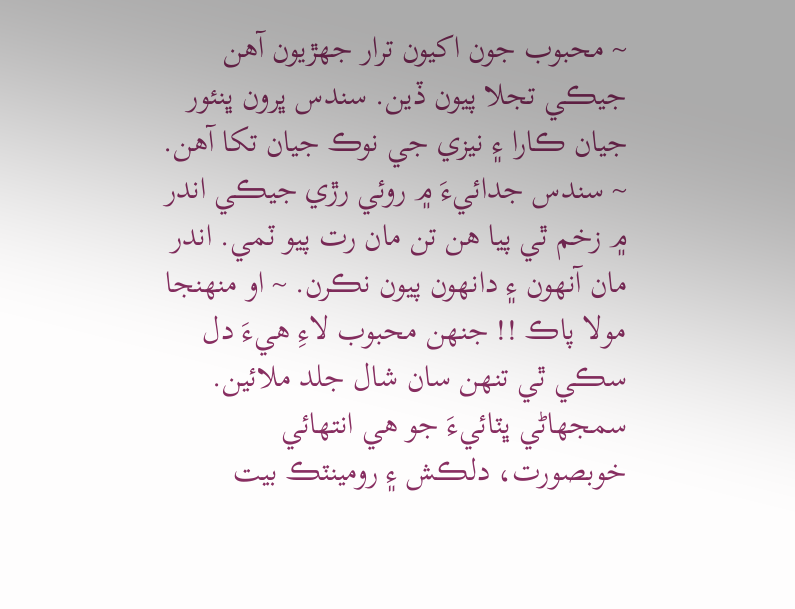~ محبوب جون اکيون ترار جهڙيون آهن جيڪي تجلا پيون ڏين. سندس ڀرون ڀنئور جيان ڪارا ۽ نيزي جي نوڪ جيان تکا آهن. ~ سندس جدائيءَ ۾ روئي رڙي جيڪي اندر ۾ زخم ٿي پيا هن تن مان رت پيو ٽمي. اندر مان آنهون ۽ دانهون پيون نڪرن. ~ او منهنجا مولا پاڪ !! جنهن محبوب لاءِ هيءَ دل سڪي ٿي تنهن سان شال جلد ملائين. سمجهاڻي ڀٽائيءَ جو هي انتهائي خوبصورت، دلڪش ۽ رومينٽڪ بيت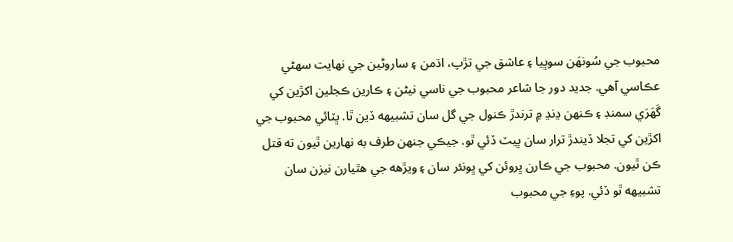محبوب جي سُونهَن سوڀيا ۽ عاشق جي تڙپ، اڌمن ۽ ساروڻين جي نهايت سهڻي عڪاسي آهي. جديد دور جا شاعر محبوب جي ناسي نيڻن ۽ ڪارين ڪجلين اکڙين کي گَهَرَي سمنڊ ۽ ڪنهن ڍنڍ ۾ ترندڙ ڪنول جي گل سان تشبيهه ڏين ٿا. ڀٽائي محبوب جي اکڙين کي تجلا ڏيندڙ ترار سان ڀيٽ ڏئي ٿو. جيڪي جنهن طرف به نهارين ٿيون ته قتل ڪن ٿيون. محبوب جي ڪارن ڀروئن کي ڀونئر سان ۽ ويڙهه جي هٿيارن نيزن سان تشبيهه ٿو ڏئي. پوءِ جي محبوب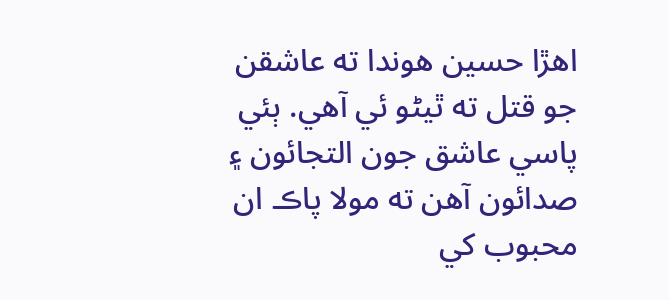اهڙا حسين هوندا ته عاشقن جو قتل ته ٿيڻو ئي آهي. ٻئي پاسي عاشق جون التجائون ۽ صدائون آهن ته مولا پاڪ ان محبوب کي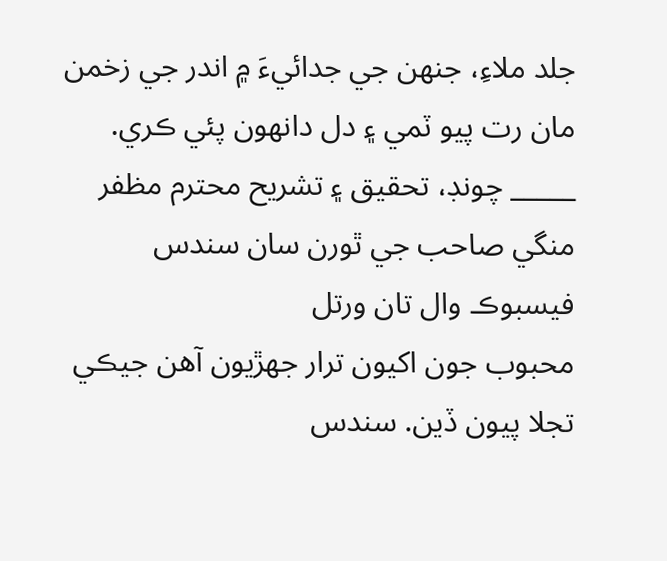جلد ملاءِ، جنهن جي جدائيءَ ۾ اندر جي زخمن مان رت پيو ٽمي ۽ دل دانهون پئي ڪري. _____ چونڊ، تحقيق ۽ تشريح محترم مظفر منگي صاحب جي ٿورن سان سندس فيسبوڪ وال تان ورتل
محبوب جون اکيون ترار جهڙيون آهن جيڪي تجلا پيون ڏين. سندس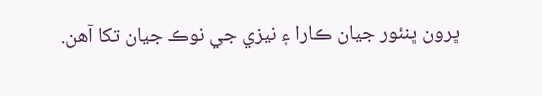ڀرون ڀنئور جيان ڪارا ۽ نيزي جي نوڪ جيان تکا آهن.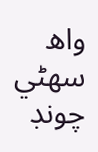واھ سهڻي چونڊ